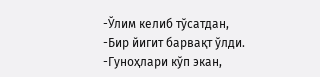-Ўлим келиб тўсатдан,
-Бир йигит барвақт ўлди.
-Гуноҳлари кўп экан,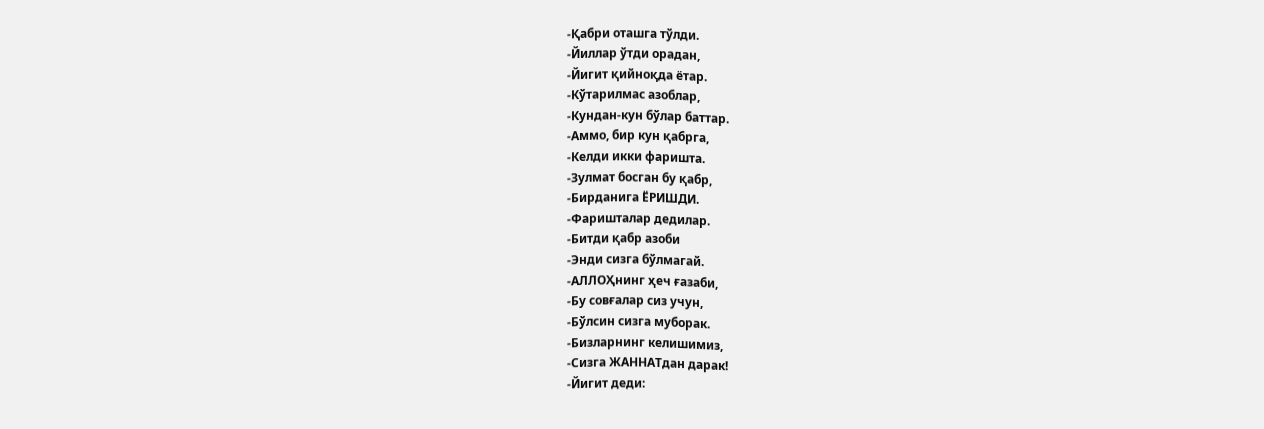-Қабри оташга тўлди.
-Йиллар ўтди орадан,
-Йигит қийноқда ётар.
-Кўтарилмас азоблар,
-Кундан-кун бўлар баттар.
-Аммо, бир кун қабрга,
-Келди икки фаришта.
-Зулмат босган бу қабр,
-Бирданига ЁРИШДИ.
-Фаришталар дедилар.
-Битди қабр азоби
-Энди сизга бўлмагай.
-АЛЛОҲнинг ҳеч ғазаби,
-Бу совғалар сиз учун,
-Бўлсин сизга муборак.
-Бизларнинг келишимиз,
-Сизга ЖАННАТдан дарак!
-Йигит деди: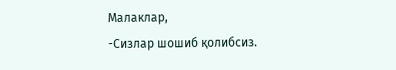Малаклар,
-Сизлар шошиб қолибсиз.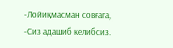-Лойиқмасман совғага,
-Сиз адашиб келибсиз.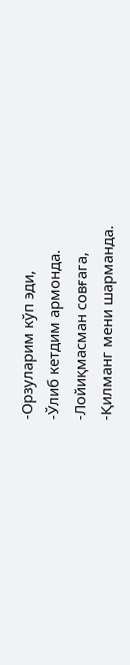-Орзуларим кўп эди,
-Ўлиб кетдим армонда.
-Лойиқмасман совғага,
-Қилманг мени шарманда.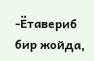-Ётавериб бир жойда,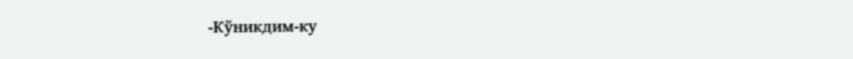-Кўникдим-ку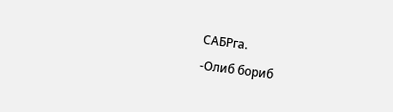САБРга.
-Олиб бориб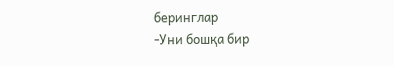беринглар
-Уни бошқа бир